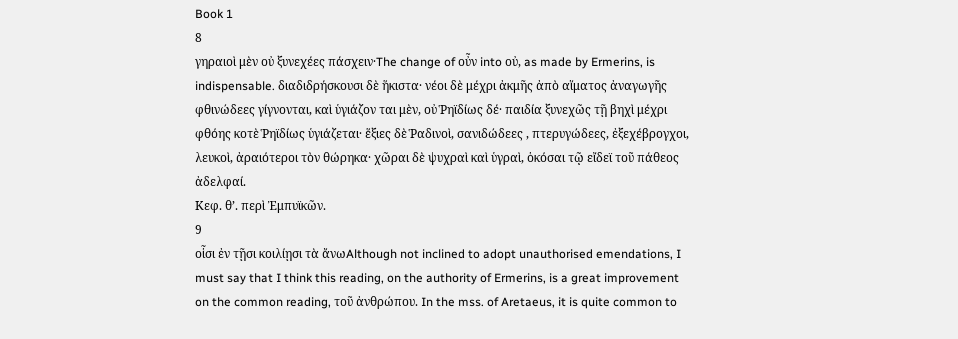Book 1
8
γηραιοὶ μὲν οὐ ξυνεχέες πάσχειν·The change of οὖν into οὐ, as made by Ermerins, is indispensable. διαδιδρήσκουσι δὲ ἥκιστα· νέοι δὲ μέχρι ἀκμῆς ἀπὸ αἵματος ἀναγωγῆς φθινώδεες γίγνονται, καὶ ὑγιάζον ται μὲν, οὐ Ῥηϊδίως δέ· παιδία ξυνεχῶς τῇ βηχὶ μέχρι φθόης κοτὲ Ῥηϊδίως ὑγιάζεται· ἕξιες δὲ Ῥαδινοὶ, σανιδώδεες , πτερυγώδεες, ἐξεχέβρογχοι, λευκοὶ, ἀραιότεροι τὸν θώρηκα· χῶραι δὲ ψυχραὶ καὶ ὑγραὶ, ὁκόσαι τῷ εἴδεϊ τοῦ πάθεος ἀδελφαί.
Κεφ. θʼ. περὶ Ἐμπυϊκῶν.
9
οἷσι ἐν τῇσι κοιλίῃσι τὰ ἄνωAlthough not inclined to adopt unauthorised emendations, I must say that I think this reading, on the authority of Ermerins, is a great improvement on the common reading, τοῦ ἀνθρώπου. In the mss. of Aretaeus, it is quite common to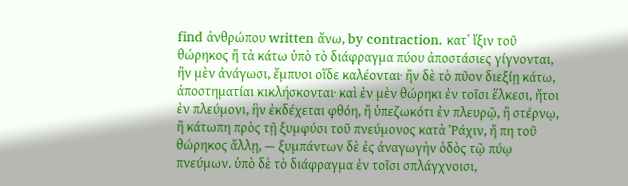find ἀνθρώπου written ἄνω, by contraction. κατʼ ἴξιν τοῦ θώρηκος ἢ τὰ κάτω ὑπὸ τὸ διάφραγμα πύου ἀποστάσιες γίγνονται, ἢν μὲν ἀνάγωσι, ἔμπυοι οἵδε καλέονται· ἢν δὲ τὸ πῦον διεξίῃ κάτω, ἀποστηματίαι κικλήσκονται· καὶ ἐν μὲν θώρηκι ἐν τοῖσι ἕλκεσι, ἤτοι ἐν πλεύμονι, ἣν ἐκδέχεται φθόη, ἢ ὑπεζωκότι ἐν πλευρῷ, ἢ στέρνῳ, ἢ κάτωπη πρὸς τῇ ξυμφύσι τοῦ πνεύμονος κατὰ Ῥάχιν, ἤ πη τοῦ θώρηκος ἄλλῃ, — ξυμπάντων δὲ ἐς ἀναγωγὴν ὁδὸς τῷ πύῳ πνεύμων. ὑπὸ δὲ τὸ διάφραγμα ἐν τοῖσι σπλάγχνοισι,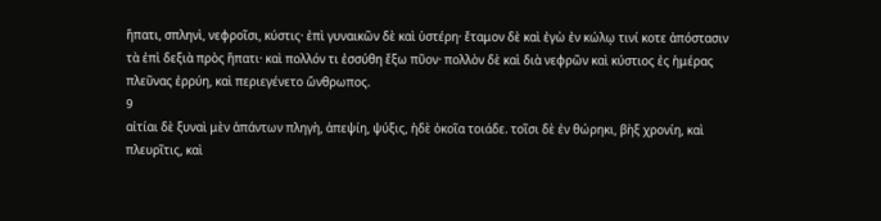ἥπατι, σπληνὶ, νεφροῖσι, κύστις· ἐπὶ γυναικῶν δὲ καὶ ὑστέρη· ἔταμον δὲ καὶ ἐγὼ ἐν κώλῳ τινί κοτε ἀπόστασιν τὰ ἐπὶ δεξιὰ πρὸς ἥπατι· καὶ πολλόν τι ἐσσύθη ἔξω πῦον· πολλὸν δὲ καὶ διὰ νεφρῶν καὶ κύστιος ἐς ἡμέρας πλεῦνας ἐρρύη, καὶ περιεγένετο ὥνθρωπος.
9
αἰτίαι δὲ ξυναὶ μὲν ἁπάντων πληγὴ, ἀπεψίη, ψύξις, ἠδὲ ὁκοῖα τοιάδε. τοῖσι δὲ ἐν θώρηκι, βὴξ χρονίη, καὶ πλευρῖτις, καὶ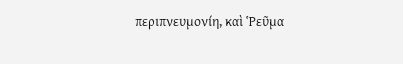περιπνευμονίη, καὶ Ῥεῦμα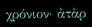χρόνιον· ἀτὰρ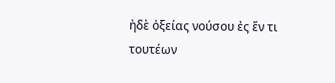ἠδὲ ὀξείας νούσου ἐς ἕν τι τουτέων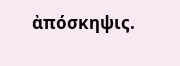ἀπόσκηψις.